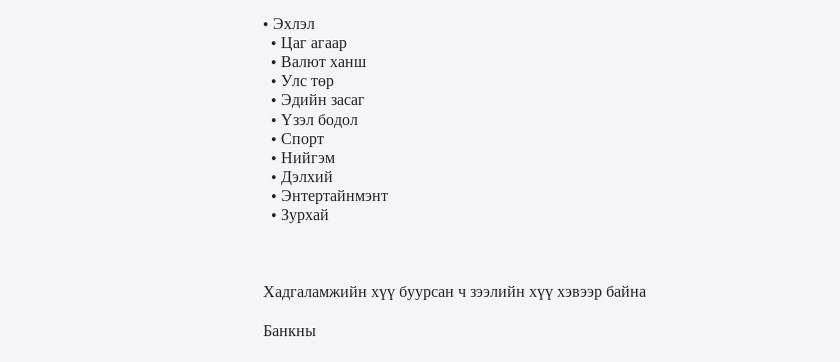• Эхлэл
  • Цаг агаар
  • Валют ханш
  • Улс төр
  • Эдийн засаг
  • Үзэл бодол
  • Спорт
  • Нийгэм
  • Дэлхий
  • Энтертайнмэнт
  • Зурхай



Хадгаламжийн хүү буурсан ч зээлийн хүү хэвээр байна

Банкны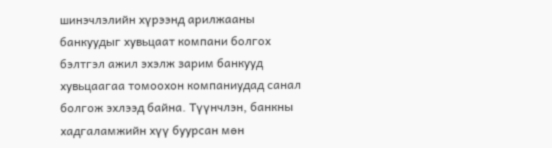шинэчлэлийн хүрээнд арилжааны банкуудыг хувьцаат компани болгох бэлтгэл ажил эхэлж зарим банкууд хувьцаагаа томоохон компаниудад санал болгож эхлээд байна. Түүнчлэн, банкны  хадгаламжийн хүү буурсан мөн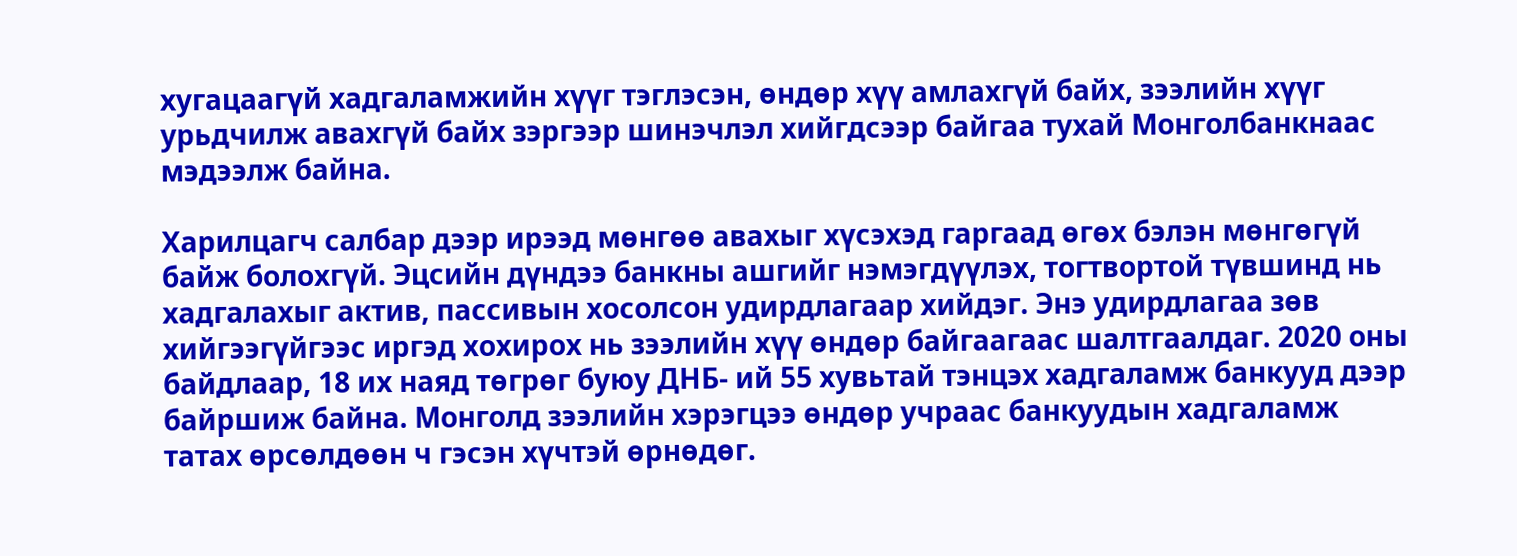хугацаагүй хадгаламжийн хүүг тэглэсэн, өндөр хүү амлахгүй байх, зээлийн хүүг урьдчилж авахгүй байх зэргээр шинэчлэл хийгдсээр байгаа тухай Монголбанкнаас мэдээлж байна.

Харилцагч салбар дээр ирээд мөнгөө авахыг хүсэхэд гаргаад өгөх бэлэн мөнгөгүй байж болохгүй. Эцсийн дүндээ банкны ашгийг нэмэгдүүлэх, тогтвортой түвшинд нь хадгалахыг актив, пассивын хосолсон удирдлагаар хийдэг. Энэ удирдлагаа зөв хийгээгүйгээс иргэд хохирох нь зээлийн хүү өндөр байгаагаас шалтгаалдаг. 2020 оны байдлаар, 18 их наяд төгрөг буюу ДНБ- ий 55 хувьтай тэнцэх хадгаламж банкууд дээр байршиж байна. Монголд зээлийн хэрэгцээ өндөр учраас банкуудын хадгаламж татах өрсөлдөөн ч гэсэн хүчтэй өрнөдөг.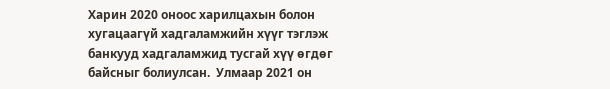Харин 2020 оноос харилцахын болон хугацаагүй хадгаламжийн хүүг тэглэж банкууд хадгаламжид тусгай хүү өгдөг байсныг болиулсан.  Улмаар 2021 он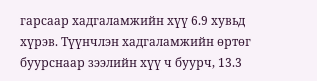гарсаар хадгаламжийн хүү 6.9 хувьд хүрэв. Түүнчлэн хадгаламжийн өртөг буурснаар зээлийн хүү ч буурч, 13.3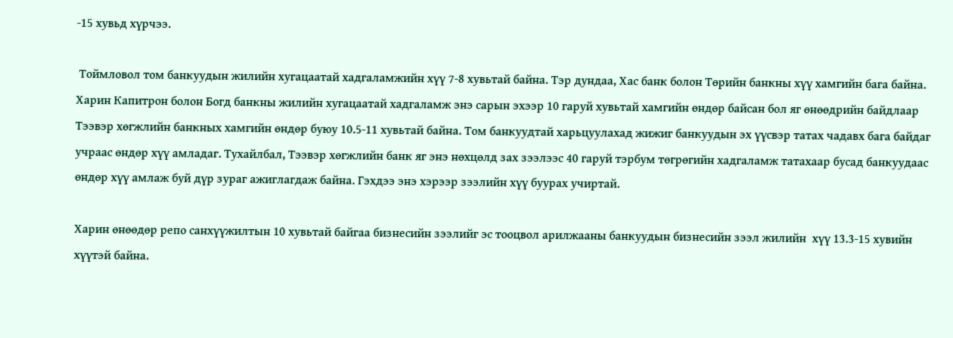-15 хувьд хүрчээ.

 Тоймловол том банкуудын жилийн хугацаатай хадгаламжийн хүү 7-8 хувьтай байна. Тэр дундаа, Хас банк болон Төрийн банкны хүү хамгийн бага байна. Харин Капитрон болон Богд банкны жилийн хугацаатай хадгаламж энэ сарын эхээр 10 гаруй хувьтай хамгийн өндөр байсан бол яг өнөөдрийн байдлаар Тээвэр хөгжлийн банкных хамгийн өндөр буюу 10.5-11 хувьтай байна. Том банкуудтай харьцуулахад жижиг банкуудын эх үүсвэр татах чадавх бага байдаг учраас өндөр хүү амладаг. Тухайлбал, Тээвэр хөгжлийн банк яг энэ нөхцөлд зах зээлээс 40 гаруй тэрбум төгрөгийн хадгаламж татахаар бусад банкуудаас өндөр хүү амлаж буй дүр зураг ажиглагдаж байна. Гэхдээ энэ хэрээр зээлийн хүү буурах учиртай.

Харин өнөөдөр репо санхүүжилтын 10 хувьтай байгаа бизнесийн зээлийг эс тооцвол арилжааны банкуудын бизнесийн зээл жилийн  хүү 13.3-15 хувийн хүүтэй байна.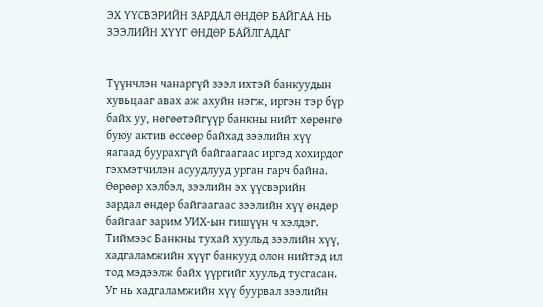ЭХ ҮҮСВЭРИЙН ЗАРДАЛ ӨНДӨР БАЙГАА НЬ ЗЭЭЛИЙН ХҮҮГ ӨНДӨР БАЙЛГАДАГ


Түүнчлэн чанаргүй зээл ихтэй банкуудын хувьцааг авах аж ахуйн нэгж, иргэн тэр бүр байх уу, нөгөөтэйгүүр банкны нийт хөрөнгө буюу актив өссөөр байхад зээлийн хүү яагаад буурахгүй байгаагаас иргэд хохирдог гэхмэтчилэн асуудлууд урган гарч байна. Өөрөөр хэлбэл, зээлийн эх үүсвэрийн зардал өндөр байгаагаас зээлийн хүү өндөр байгааг зарим УИХ-ын гишүүн ч хэлдэг. Тиймээс Банкны тухай хуульд зээлийн хүү, хадгаламжийн хүүг банкууд олон нийтэд ил тод мэдээлж байх үүргийг хуульд тусгасан. Уг нь хадгаламжийн хүү буурвал зээлийн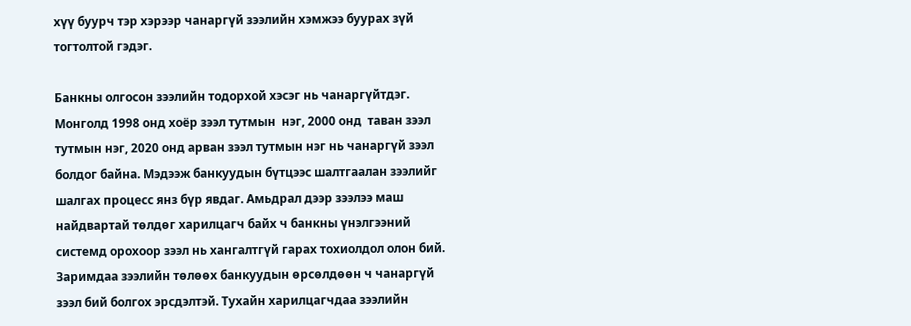хүү буурч тэр хэрээр чанаргүй зээлийн хэмжээ буурах зүй тогтолтой гэдэг.

Банкны олгосон зээлийн тодорхой хэсэг нь чанаргүйтдэг. Монголд 1998 онд хоёр зээл тутмын  нэг, 2000 онд  таван зээл тутмын нэг, 2020 онд арван зээл тутмын нэг нь чанаргүй зээл болдог байна. Мэдээж банкуудын бүтцээс шалтгаалан зээлийг шалгах процесс янз бүр явдаг. Амьдрал дээр зээлээ маш найдвартай төлдөг харилцагч байх ч банкны үнэлгээний системд орохоор зээл нь хангалтгүй гарах тохиолдол олон бий. Заримдаа зээлийн төлөөх банкуудын өрсөлдөөн ч чанаргүй зээл бий болгох эрсдэлтэй. Тухайн харилцагчдаа зээлийн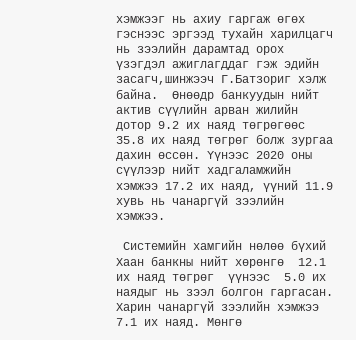хэмжээг нь ахиу гаргаж өгөх гэснээс эргээд тухайн харилцагч нь зээлийн дарамтад орох үзэгдэл ажиглагддаг гэж эдийн засагч,шинжээч Г.Батзориг хэлж байна.  Өнөөдр банкуудын нийт актив сүүлийн арван жилийн дотор 9.2 их наяд төгрөгөөс  35.8 их наяд төгрөг болж зургаа дахин өссөн. Үүнээс 2020 оны сүүлээр нийт хадгаламжийн хэмжээ 17.2 их наяд, үүний 11.9 хувь нь чанаргүй зээлийн хэмжээ.

 Системийн хамгийн нөлөө бүхий Хаан банкны нийт хөрөнгө  12.1 их наяд төгрөг  үүнээс  5.0 их наядыг нь зээл болгон гаргасан. Харин чанаргүй зээлийн хэмжээ 7.1 их наяд. Мөнгө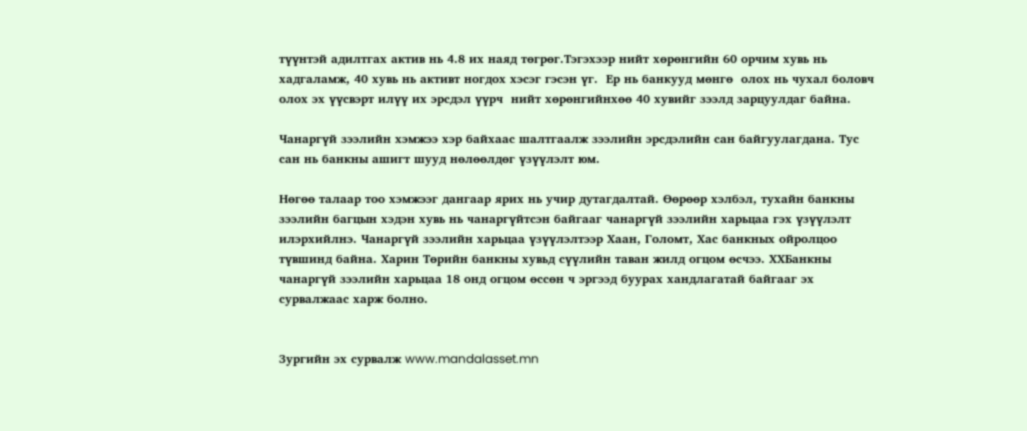түүнтэй адилтгах актив нь 4.8 их наяд төгрөг.Тэгэхээр нийт хөрөнгийн 60 орчим хувь нь хадгаламж, 40 хувь нь активт ногдох хэсэг гэсэн үг.  Ер нь банкууд мөнгө  олох нь чухал боловч олох эх үүсвэрт илүү их эрсдэл үүрч  нийт хөрөнгийнхөө 40 хувийг зээлд зарцуулдаг байна.

Чанаргүй зээлийн хэмжээ хэр байхаас шалтгаалж зээлийн эрсдэлийн сан байгуулагдана. Тус сан нь банкны ашигт шууд нөлөөлдөг үзүүлэлт юм.

Нөгөө талаар тоо хэмжээг дангаар ярих нь учир дутагдалтай. Өөрөөр хэлбэл, тухайн банкны зээлийн багцын хэдэн хувь нь чанаргүйтсэн байгааг чанаргүй зээлийн харьцаа гэх үзүүлэлт илэрхийлнэ. Чанаргүй зээлийн харьцаа үзүүлэлтээр Хаан, Голомт, Хас банкных ойролцоо түвшинд байна. Харин Төрийн банкны хувьд сүүлийн таван жилд огцом өсчээ. ХХБанкны чанаргүй зээлийн харьцаа 18 онд огцом өссөн ч эргээд буурах хандлагатай байгааг эх сурвалжаас харж болно.


Зургийн эх сурвалж www.mandalasset.mn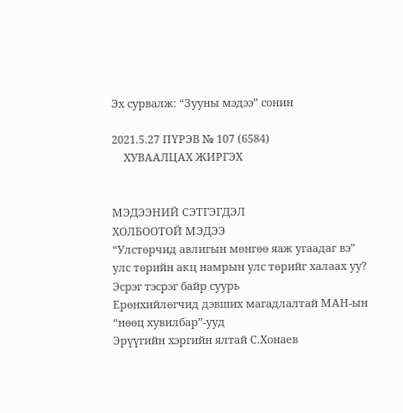Эх сурвалж: “Зууны мэдээ” сонин

2021.5.27 ПҮРЭВ № 107 (6584)
    ХУВААЛЦАХ ЖИРГЭХ


МЭДЭЭНИЙ СЭТГЭГДЭЛ
ХОЛБООТОЙ МЭДЭЭ
“Улстөрчид авлигын мөнгөө яаж угаадаг вэ” улс төрийн акц намрын улс төрийг халаах уу?
Эсрэг тэсрэг байр суурь
Ерөнхийлөгчид дэвших магадлалтай МАН-ын “нөөц хувилбар”-ууд
Эрүүгийн хэргийн ялтай С.Хонаев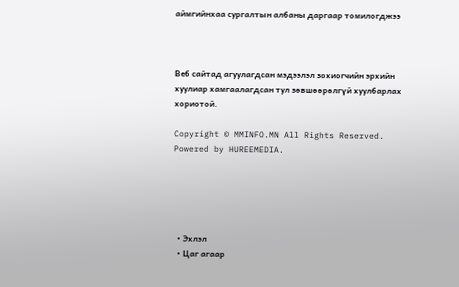аймгийнхаа сургалтын албаны даргаар томилогджээ



Веб сайтад агуулагдсан мэдээлэл зохиогчийн эрхийн хуулиар хамгаалагдсан тул зөвшөөрөлгүй хуулбарлах хориотой.

Copyright © MMINFO.MN All Rights Reserved. Powered by HUREEMEDIA.





  • Эхлэл
  • Цаг агаар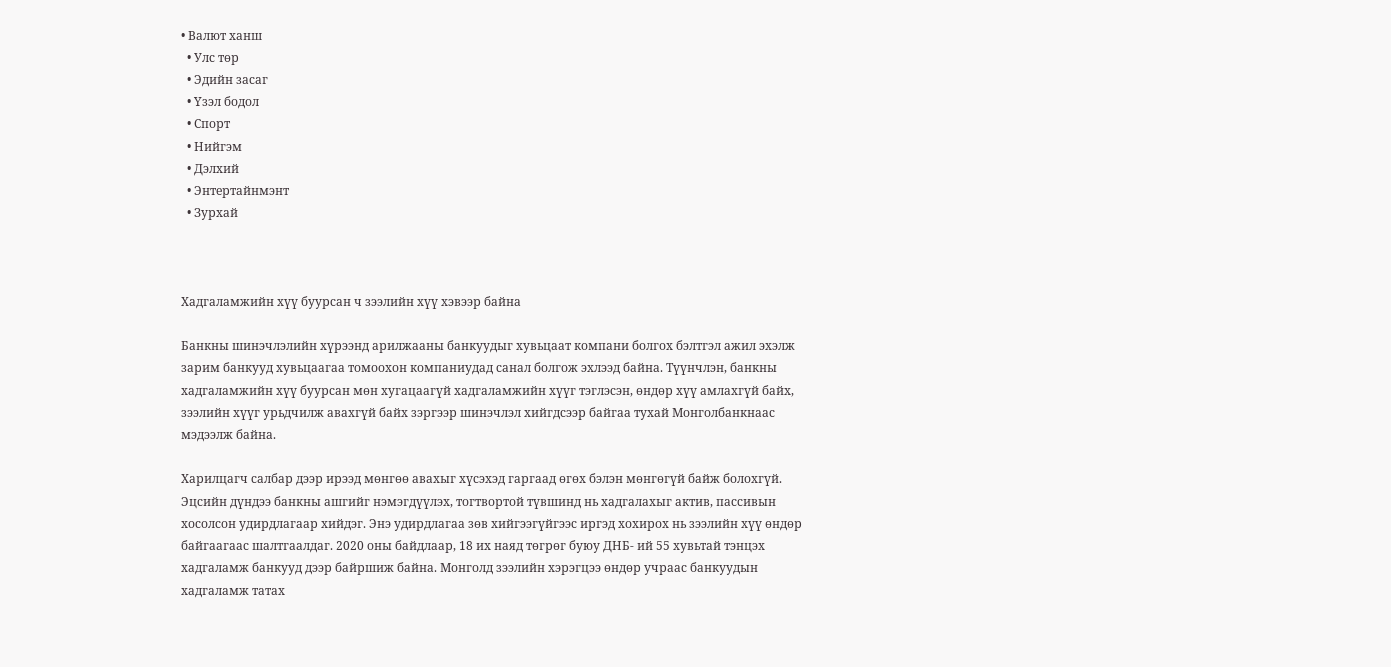• Валют ханш
  • Улс төр
  • Эдийн засаг
  • Үзэл бодол
  • Спорт
  • Нийгэм
  • Дэлхий
  • Энтертайнмэнт
  • Зурхай



Хадгаламжийн хүү буурсан ч зээлийн хүү хэвээр байна

Банкны шинэчлэлийн хүрээнд арилжааны банкуудыг хувьцаат компани болгох бэлтгэл ажил эхэлж зарим банкууд хувьцаагаа томоохон компаниудад санал болгож эхлээд байна. Түүнчлэн, банкны  хадгаламжийн хүү буурсан мөн хугацаагүй хадгаламжийн хүүг тэглэсэн, өндөр хүү амлахгүй байх, зээлийн хүүг урьдчилж авахгүй байх зэргээр шинэчлэл хийгдсээр байгаа тухай Монголбанкнаас мэдээлж байна.

Харилцагч салбар дээр ирээд мөнгөө авахыг хүсэхэд гаргаад өгөх бэлэн мөнгөгүй байж болохгүй. Эцсийн дүндээ банкны ашгийг нэмэгдүүлэх, тогтвортой түвшинд нь хадгалахыг актив, пассивын хосолсон удирдлагаар хийдэг. Энэ удирдлагаа зөв хийгээгүйгээс иргэд хохирох нь зээлийн хүү өндөр байгаагаас шалтгаалдаг. 2020 оны байдлаар, 18 их наяд төгрөг буюу ДНБ- ий 55 хувьтай тэнцэх хадгаламж банкууд дээр байршиж байна. Монголд зээлийн хэрэгцээ өндөр учраас банкуудын хадгаламж татах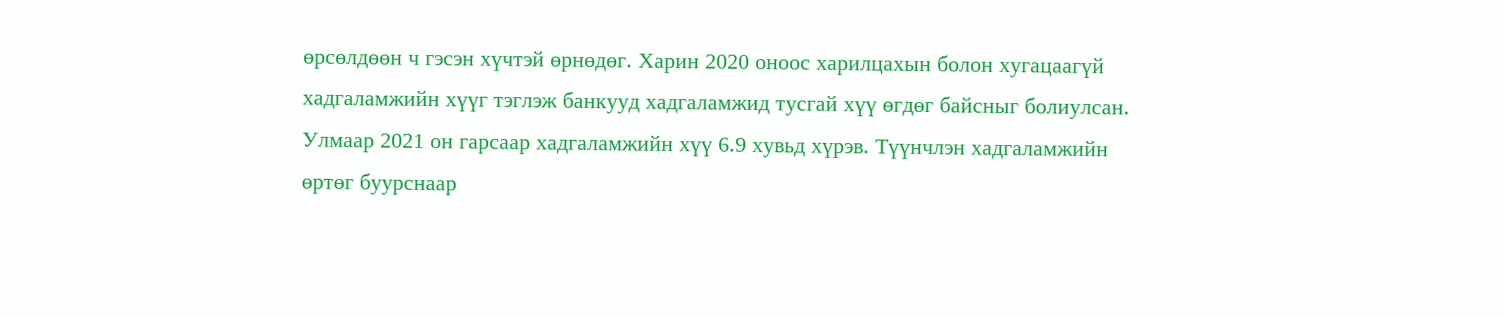өрсөлдөөн ч гэсэн хүчтэй өрнөдөг. Харин 2020 оноос харилцахын болон хугацаагүй хадгаламжийн хүүг тэглэж банкууд хадгаламжид тусгай хүү өгдөг байсныг болиулсан.  Улмаар 2021 он гарсаар хадгаламжийн хүү 6.9 хувьд хүрэв. Түүнчлэн хадгаламжийн өртөг буурснаар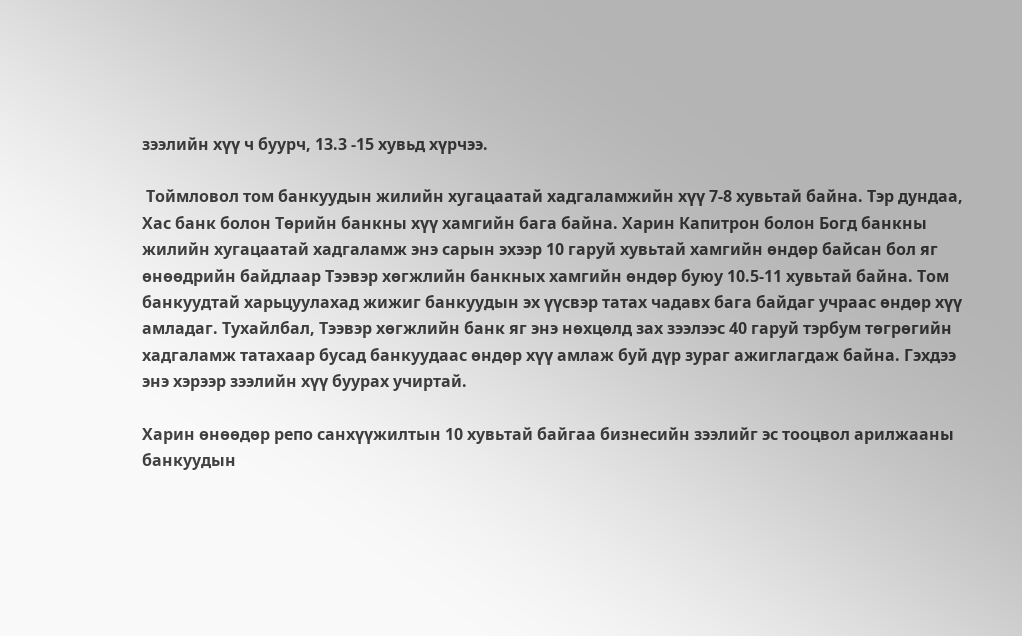зээлийн хүү ч буурч, 13.3 -15 хувьд хүрчээ.

 Тоймловол том банкуудын жилийн хугацаатай хадгаламжийн хүү 7-8 хувьтай байна. Тэр дундаа, Хас банк болон Төрийн банкны хүү хамгийн бага байна. Харин Капитрон болон Богд банкны жилийн хугацаатай хадгаламж энэ сарын эхээр 10 гаруй хувьтай хамгийн өндөр байсан бол яг өнөөдрийн байдлаар Тээвэр хөгжлийн банкных хамгийн өндөр буюу 10.5-11 хувьтай байна. Том банкуудтай харьцуулахад жижиг банкуудын эх үүсвэр татах чадавх бага байдаг учраас өндөр хүү амладаг. Тухайлбал, Тээвэр хөгжлийн банк яг энэ нөхцөлд зах зээлээс 40 гаруй тэрбум төгрөгийн хадгаламж татахаар бусад банкуудаас өндөр хүү амлаж буй дүр зураг ажиглагдаж байна. Гэхдээ энэ хэрээр зээлийн хүү буурах учиртай.

Харин өнөөдөр репо санхүүжилтын 10 хувьтай байгаа бизнесийн зээлийг эс тооцвол арилжааны банкуудын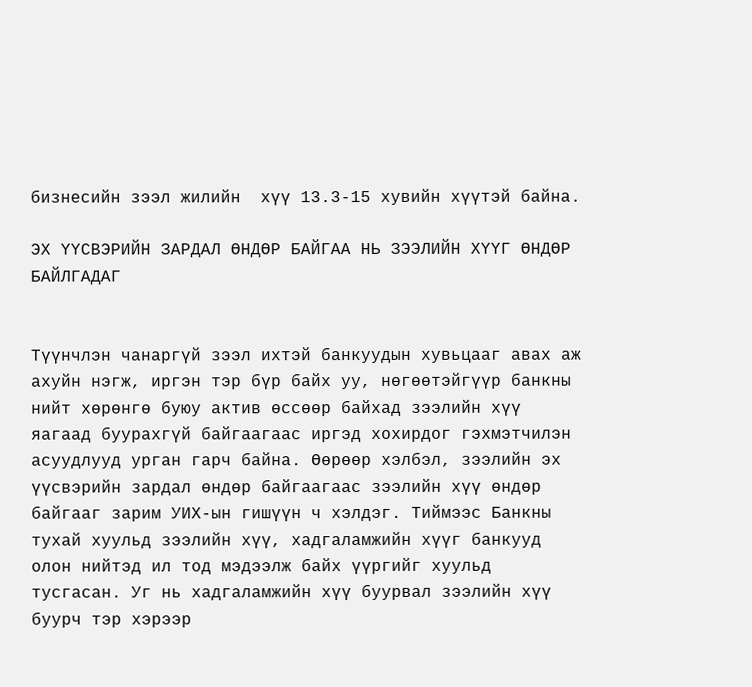бизнесийн зээл жилийн  хүү 13.3-15 хувийн хүүтэй байна.

ЭХ ҮҮСВЭРИЙН ЗАРДАЛ ӨНДӨР БАЙГАА НЬ ЗЭЭЛИЙН ХҮҮГ ӨНДӨР БАЙЛГАДАГ


Түүнчлэн чанаргүй зээл ихтэй банкуудын хувьцааг авах аж ахуйн нэгж, иргэн тэр бүр байх уу, нөгөөтэйгүүр банкны нийт хөрөнгө буюу актив өссөөр байхад зээлийн хүү яагаад буурахгүй байгаагаас иргэд хохирдог гэхмэтчилэн асуудлууд урган гарч байна. Өөрөөр хэлбэл, зээлийн эх үүсвэрийн зардал өндөр байгаагаас зээлийн хүү өндөр байгааг зарим УИХ-ын гишүүн ч хэлдэг. Тиймээс Банкны тухай хуульд зээлийн хүү, хадгаламжийн хүүг банкууд олон нийтэд ил тод мэдээлж байх үүргийг хуульд тусгасан. Уг нь хадгаламжийн хүү буурвал зээлийн хүү буурч тэр хэрээр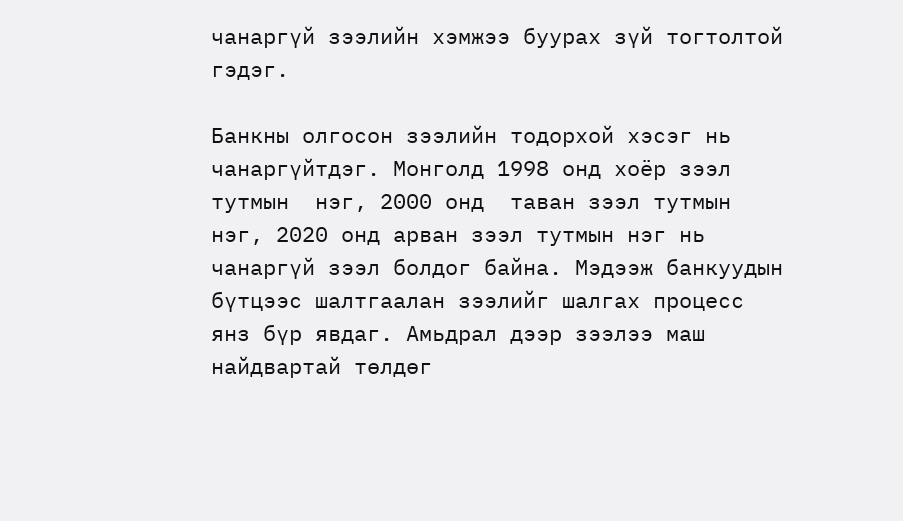чанаргүй зээлийн хэмжээ буурах зүй тогтолтой гэдэг.

Банкны олгосон зээлийн тодорхой хэсэг нь чанаргүйтдэг. Монголд 1998 онд хоёр зээл тутмын  нэг, 2000 онд  таван зээл тутмын нэг, 2020 онд арван зээл тутмын нэг нь чанаргүй зээл болдог байна. Мэдээж банкуудын бүтцээс шалтгаалан зээлийг шалгах процесс янз бүр явдаг. Амьдрал дээр зээлээ маш найдвартай төлдөг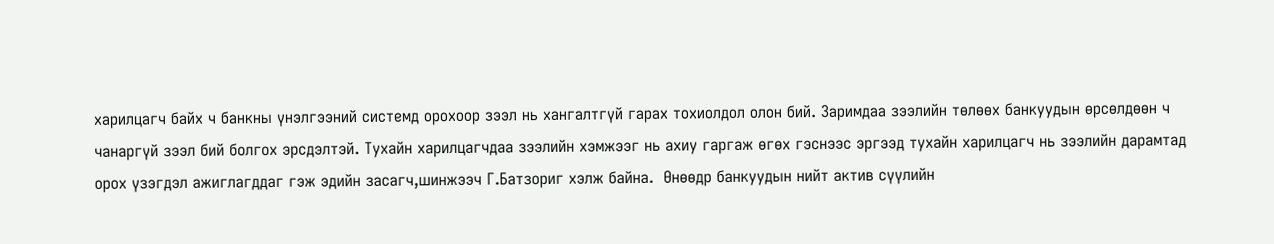харилцагч байх ч банкны үнэлгээний системд орохоор зээл нь хангалтгүй гарах тохиолдол олон бий. Заримдаа зээлийн төлөөх банкуудын өрсөлдөөн ч чанаргүй зээл бий болгох эрсдэлтэй. Тухайн харилцагчдаа зээлийн хэмжээг нь ахиу гаргаж өгөх гэснээс эргээд тухайн харилцагч нь зээлийн дарамтад орох үзэгдэл ажиглагддаг гэж эдийн засагч,шинжээч Г.Батзориг хэлж байна.  Өнөөдр банкуудын нийт актив сүүлийн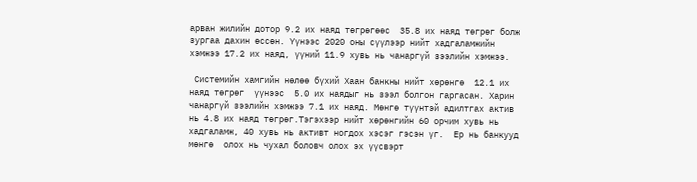арван жилийн дотор 9.2 их наяд төгрөгөөс  35.8 их наяд төгрөг болж зургаа дахин өссөн. Үүнээс 2020 оны сүүлээр нийт хадгаламжийн хэмжээ 17.2 их наяд, үүний 11.9 хувь нь чанаргүй зээлийн хэмжээ.

 Системийн хамгийн нөлөө бүхий Хаан банкны нийт хөрөнгө  12.1 их наяд төгрөг  үүнээс  5.0 их наядыг нь зээл болгон гаргасан. Харин чанаргүй зээлийн хэмжээ 7.1 их наяд. Мөнгө түүнтэй адилтгах актив нь 4.8 их наяд төгрөг.Тэгэхээр нийт хөрөнгийн 60 орчим хувь нь хадгаламж, 40 хувь нь активт ногдох хэсэг гэсэн үг.  Ер нь банкууд мөнгө  олох нь чухал боловч олох эх үүсвэрт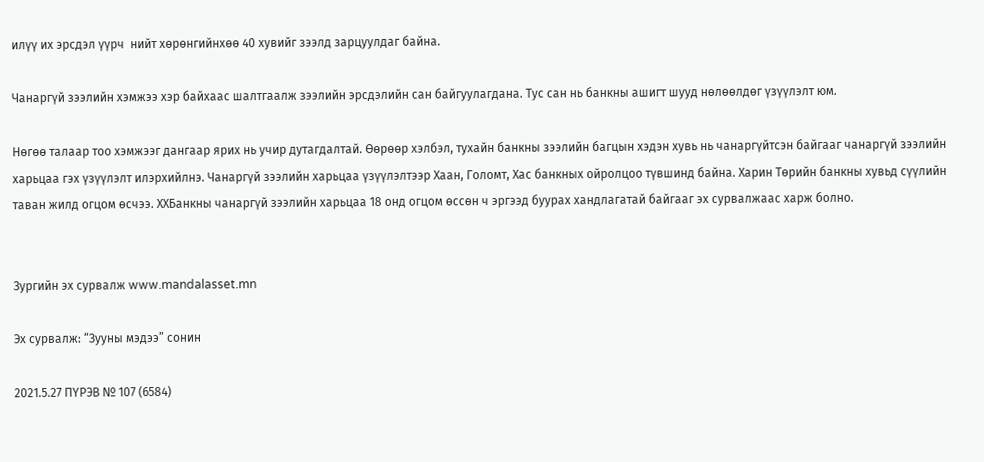илүү их эрсдэл үүрч  нийт хөрөнгийнхөө 40 хувийг зээлд зарцуулдаг байна.

Чанаргүй зээлийн хэмжээ хэр байхаас шалтгаалж зээлийн эрсдэлийн сан байгуулагдана. Тус сан нь банкны ашигт шууд нөлөөлдөг үзүүлэлт юм.

Нөгөө талаар тоо хэмжээг дангаар ярих нь учир дутагдалтай. Өөрөөр хэлбэл, тухайн банкны зээлийн багцын хэдэн хувь нь чанаргүйтсэн байгааг чанаргүй зээлийн харьцаа гэх үзүүлэлт илэрхийлнэ. Чанаргүй зээлийн харьцаа үзүүлэлтээр Хаан, Голомт, Хас банкных ойролцоо түвшинд байна. Харин Төрийн банкны хувьд сүүлийн таван жилд огцом өсчээ. ХХБанкны чанаргүй зээлийн харьцаа 18 онд огцом өссөн ч эргээд буурах хандлагатай байгааг эх сурвалжаас харж болно.


Зургийн эх сурвалж www.mandalasset.mn

Эх сурвалж: “Зууны мэдээ” сонин

2021.5.27 ПҮРЭВ № 107 (6584)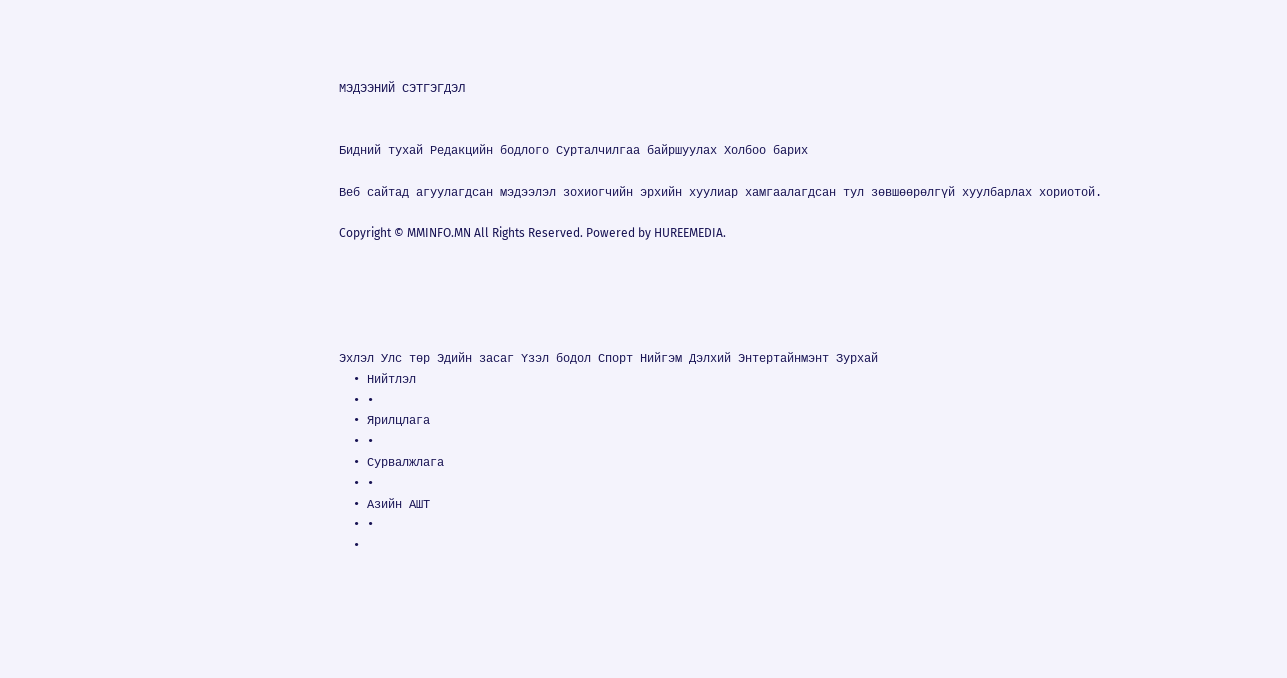МЭДЭЭНИЙ СЭТГЭГДЭЛ


Бидний тухай Редакцийн бодлого Сурталчилгаа байршуулах Холбоо барих

Веб сайтад агуулагдсан мэдээлэл зохиогчийн эрхийн хуулиар хамгаалагдсан тул зөвшөөрөлгүй хуулбарлах хориотой.

Copyright © MMINFO.MN All Rights Reserved. Powered by HUREEMEDIA.





Эхлэл Улс төр Эдийн засаг Үзэл бодол Спорт Нийгэм Дэлхий Энтертайнмэнт Зурхай
  • Нийтлэл
  • •
  • Ярилцлага
  • •
  • Сурвалжлага
  • •
  • Азийн АШТ
  • •
  •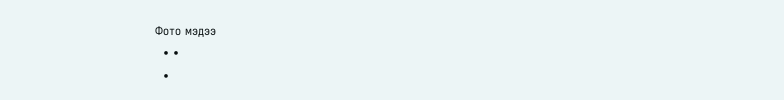Фото мэдээ
  • •
  •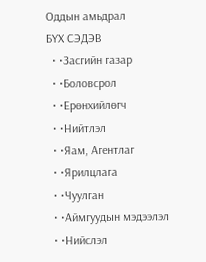Оддын амьдрал
БҮХ СЭДЭВ
  • •Засгийн газар
  • •Боловсрол
  • •Ерөнхийлөгч
  • •Нийтлэл
  • •Яам, Агентлаг
  • •Ярилцлага
  • •Чуулган
  • •Аймгуудын мэдээлэл
  • •Нийслэл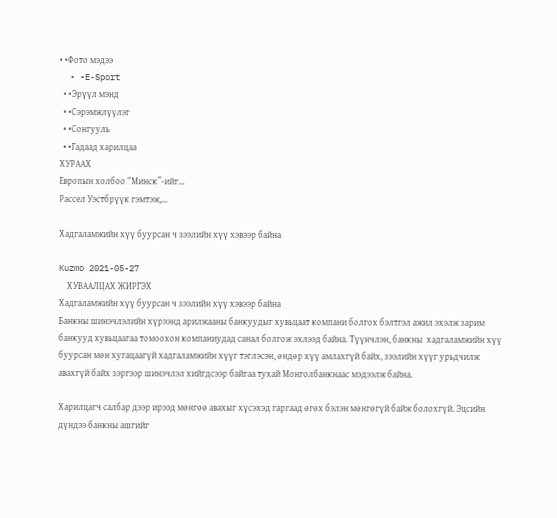• •Фото мэдээ
  • •E-Sport
  • •Эрүүл мэнд
  • •Сэрэмжлүүлэг
  • •Сонгууль
  • •Гадаад харилцаа
ХУРААХ
Европын холбоо “Минск”-ийг...
Рассел Уэстбрүүк гэмтэж,...

Хадгаламжийн хүү буурсан ч зээлийн хүү хэвээр байна

Kuzmo 2021-05-27
    ХУВААЛЦАХ ЖИРГЭХ
Хадгаламжийн хүү буурсан ч зээлийн хүү хэвээр байна
Банкны шинэчлэлийн хүрээнд арилжааны банкуудыг хувьцаат компани болгох бэлтгэл ажил эхэлж зарим банкууд хувьцаагаа томоохон компаниудад санал болгож эхлээд байна. Түүнчлэн, банкны  хадгаламжийн хүү буурсан мөн хугацаагүй хадгаламжийн хүүг тэглэсэн, өндөр хүү амлахгүй байх, зээлийн хүүг урьдчилж авахгүй байх зэргээр шинэчлэл хийгдсээр байгаа тухай Монголбанкнаас мэдээлж байна.

Харилцагч салбар дээр ирээд мөнгөө авахыг хүсэхэд гаргаад өгөх бэлэн мөнгөгүй байж болохгүй. Эцсийн дүндээ банкны ашгийг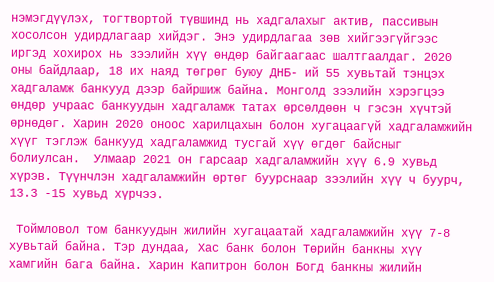нэмэгдүүлэх, тогтвортой түвшинд нь хадгалахыг актив, пассивын хосолсон удирдлагаар хийдэг. Энэ удирдлагаа зөв хийгээгүйгээс иргэд хохирох нь зээлийн хүү өндөр байгаагаас шалтгаалдаг. 2020 оны байдлаар, 18 их наяд төгрөг буюу ДНБ- ий 55 хувьтай тэнцэх хадгаламж банкууд дээр байршиж байна. Монголд зээлийн хэрэгцээ өндөр учраас банкуудын хадгаламж татах өрсөлдөөн ч гэсэн хүчтэй өрнөдөг. Харин 2020 оноос харилцахын болон хугацаагүй хадгаламжийн хүүг тэглэж банкууд хадгаламжид тусгай хүү өгдөг байсныг болиулсан.  Улмаар 2021 он гарсаар хадгаламжийн хүү 6.9 хувьд хүрэв. Түүнчлэн хадгаламжийн өртөг буурснаар зээлийн хүү ч буурч, 13.3 -15 хувьд хүрчээ.

 Тоймловол том банкуудын жилийн хугацаатай хадгаламжийн хүү 7-8 хувьтай байна. Тэр дундаа, Хас банк болон Төрийн банкны хүү хамгийн бага байна. Харин Капитрон болон Богд банкны жилийн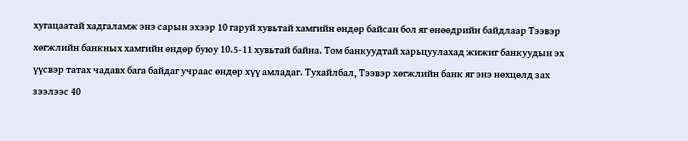хугацаатай хадгаламж энэ сарын эхээр 10 гаруй хувьтай хамгийн өндөр байсан бол яг өнөөдрийн байдлаар Тээвэр хөгжлийн банкных хамгийн өндөр буюу 10.5-11 хувьтай байна. Том банкуудтай харьцуулахад жижиг банкуудын эх үүсвэр татах чадавх бага байдаг учраас өндөр хүү амладаг. Тухайлбал, Тээвэр хөгжлийн банк яг энэ нөхцөлд зах зээлээс 40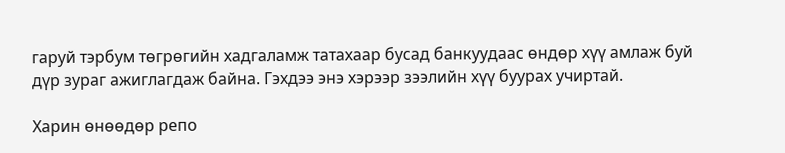гаруй тэрбум төгрөгийн хадгаламж татахаар бусад банкуудаас өндөр хүү амлаж буй дүр зураг ажиглагдаж байна. Гэхдээ энэ хэрээр зээлийн хүү буурах учиртай.

Харин өнөөдөр репо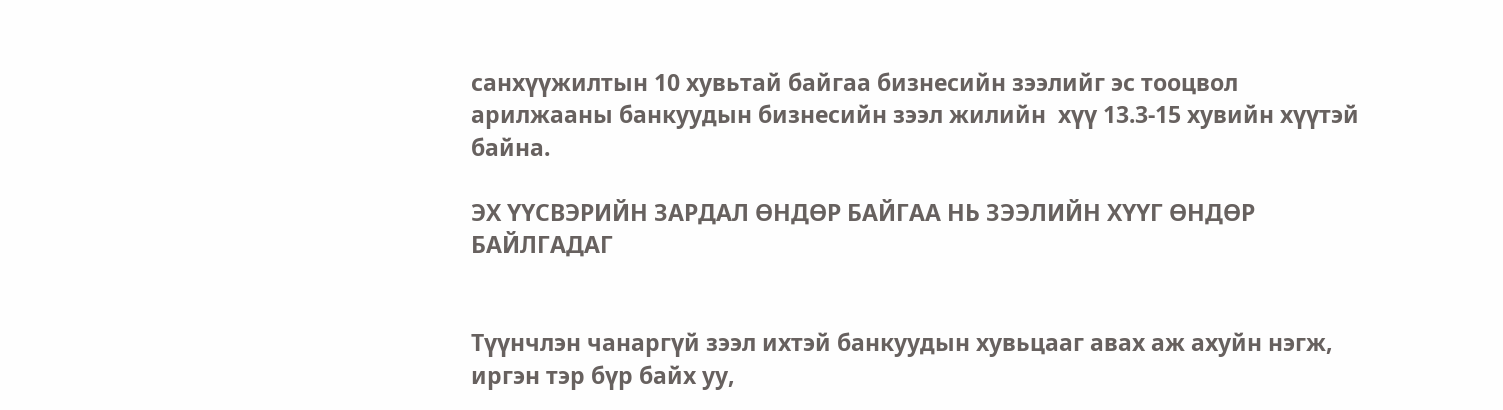санхүүжилтын 10 хувьтай байгаа бизнесийн зээлийг эс тооцвол арилжааны банкуудын бизнесийн зээл жилийн  хүү 13.3-15 хувийн хүүтэй байна.

ЭХ ҮҮСВЭРИЙН ЗАРДАЛ ӨНДӨР БАЙГАА НЬ ЗЭЭЛИЙН ХҮҮГ ӨНДӨР БАЙЛГАДАГ


Түүнчлэн чанаргүй зээл ихтэй банкуудын хувьцааг авах аж ахуйн нэгж, иргэн тэр бүр байх уу,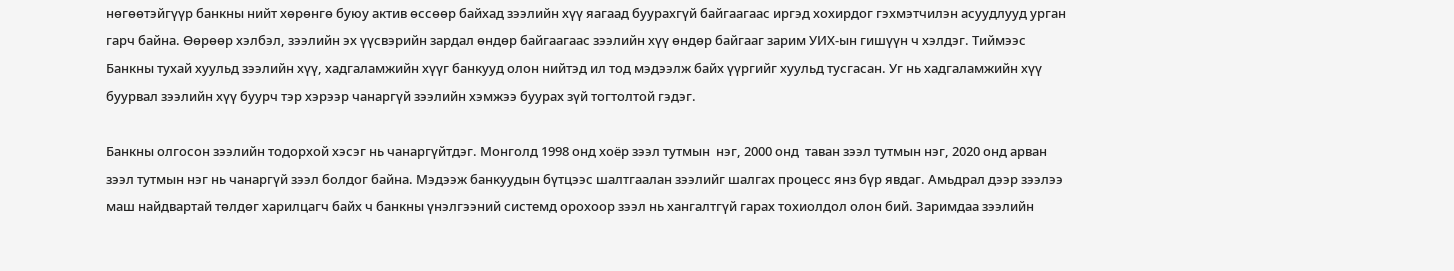нөгөөтэйгүүр банкны нийт хөрөнгө буюу актив өссөөр байхад зээлийн хүү яагаад буурахгүй байгаагаас иргэд хохирдог гэхмэтчилэн асуудлууд урган гарч байна. Өөрөөр хэлбэл, зээлийн эх үүсвэрийн зардал өндөр байгаагаас зээлийн хүү өндөр байгааг зарим УИХ-ын гишүүн ч хэлдэг. Тиймээс Банкны тухай хуульд зээлийн хүү, хадгаламжийн хүүг банкууд олон нийтэд ил тод мэдээлж байх үүргийг хуульд тусгасан. Уг нь хадгаламжийн хүү буурвал зээлийн хүү буурч тэр хэрээр чанаргүй зээлийн хэмжээ буурах зүй тогтолтой гэдэг.

Банкны олгосон зээлийн тодорхой хэсэг нь чанаргүйтдэг. Монголд 1998 онд хоёр зээл тутмын  нэг, 2000 онд  таван зээл тутмын нэг, 2020 онд арван зээл тутмын нэг нь чанаргүй зээл болдог байна. Мэдээж банкуудын бүтцээс шалтгаалан зээлийг шалгах процесс янз бүр явдаг. Амьдрал дээр зээлээ маш найдвартай төлдөг харилцагч байх ч банкны үнэлгээний системд орохоор зээл нь хангалтгүй гарах тохиолдол олон бий. Заримдаа зээлийн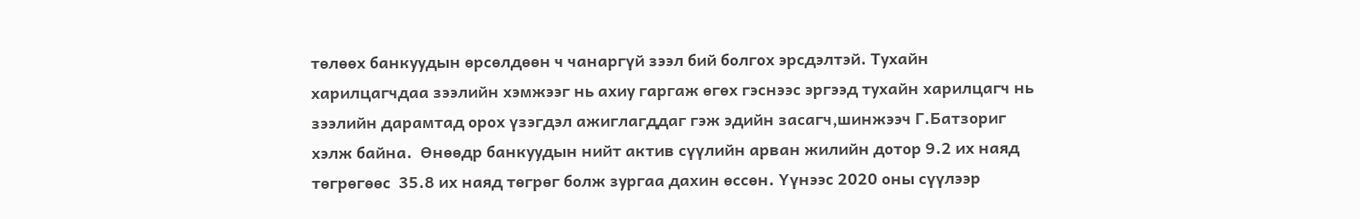төлөөх банкуудын өрсөлдөөн ч чанаргүй зээл бий болгох эрсдэлтэй. Тухайн харилцагчдаа зээлийн хэмжээг нь ахиу гаргаж өгөх гэснээс эргээд тухайн харилцагч нь зээлийн дарамтад орох үзэгдэл ажиглагддаг гэж эдийн засагч,шинжээч Г.Батзориг хэлж байна.  Өнөөдр банкуудын нийт актив сүүлийн арван жилийн дотор 9.2 их наяд төгрөгөөс  35.8 их наяд төгрөг болж зургаа дахин өссөн. Үүнээс 2020 оны сүүлээр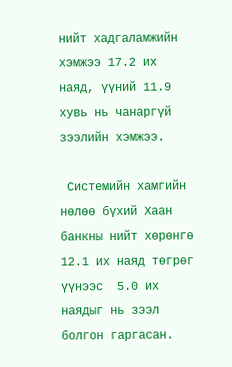нийт хадгаламжийн хэмжээ 17.2 их наяд, үүний 11.9 хувь нь чанаргүй зээлийн хэмжээ.

 Системийн хамгийн нөлөө бүхий Хаан банкны нийт хөрөнгө  12.1 их наяд төгрөг  үүнээс  5.0 их наядыг нь зээл болгон гаргасан.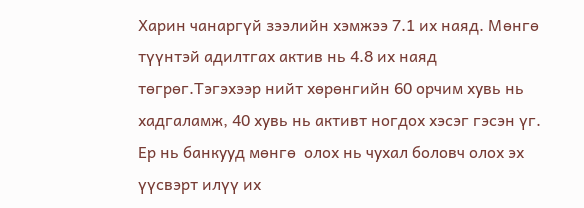Харин чанаргүй зээлийн хэмжээ 7.1 их наяд. Мөнгө түүнтэй адилтгах актив нь 4.8 их наяд төгрөг.Тэгэхээр нийт хөрөнгийн 60 орчим хувь нь хадгаламж, 40 хувь нь активт ногдох хэсэг гэсэн үг.  Ер нь банкууд мөнгө  олох нь чухал боловч олох эх үүсвэрт илүү их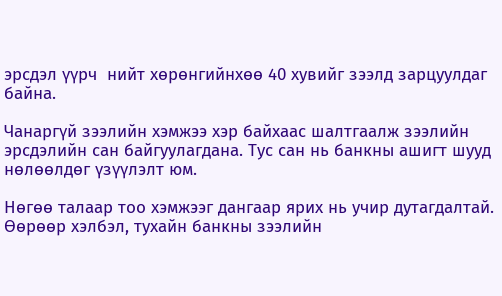эрсдэл үүрч  нийт хөрөнгийнхөө 40 хувийг зээлд зарцуулдаг байна.

Чанаргүй зээлийн хэмжээ хэр байхаас шалтгаалж зээлийн эрсдэлийн сан байгуулагдана. Тус сан нь банкны ашигт шууд нөлөөлдөг үзүүлэлт юм.

Нөгөө талаар тоо хэмжээг дангаар ярих нь учир дутагдалтай. Өөрөөр хэлбэл, тухайн банкны зээлийн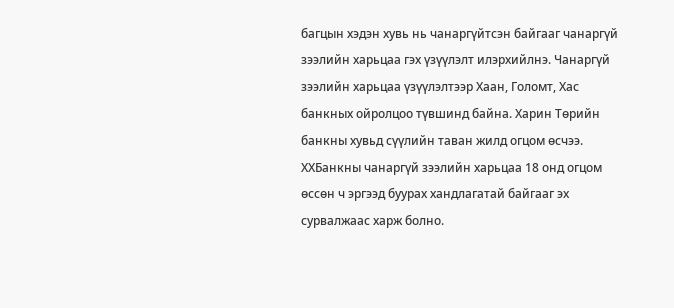багцын хэдэн хувь нь чанаргүйтсэн байгааг чанаргүй зээлийн харьцаа гэх үзүүлэлт илэрхийлнэ. Чанаргүй зээлийн харьцаа үзүүлэлтээр Хаан, Голомт, Хас банкных ойролцоо түвшинд байна. Харин Төрийн банкны хувьд сүүлийн таван жилд огцом өсчээ. ХХБанкны чанаргүй зээлийн харьцаа 18 онд огцом өссөн ч эргээд буурах хандлагатай байгааг эх сурвалжаас харж болно.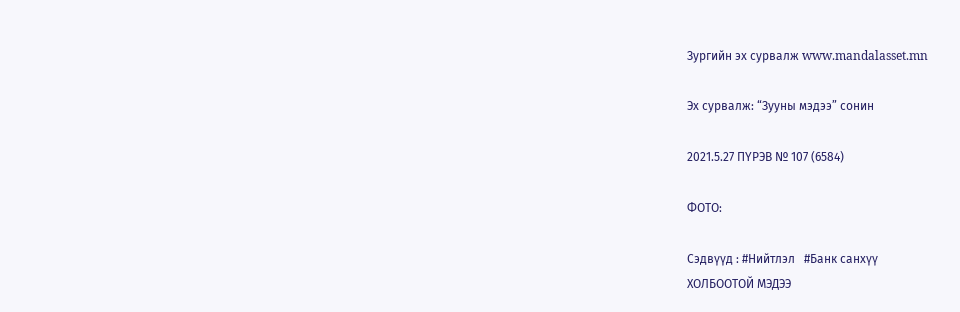Зургийн эх сурвалж www.mandalasset.mn

Эх сурвалж: “Зууны мэдээ” сонин

2021.5.27 ПҮРЭВ № 107 (6584)

ФОТО:

Сэдвүүд : #Нийтлэл   #Банк санхүү
ХОЛБООТОЙ МЭДЭЭ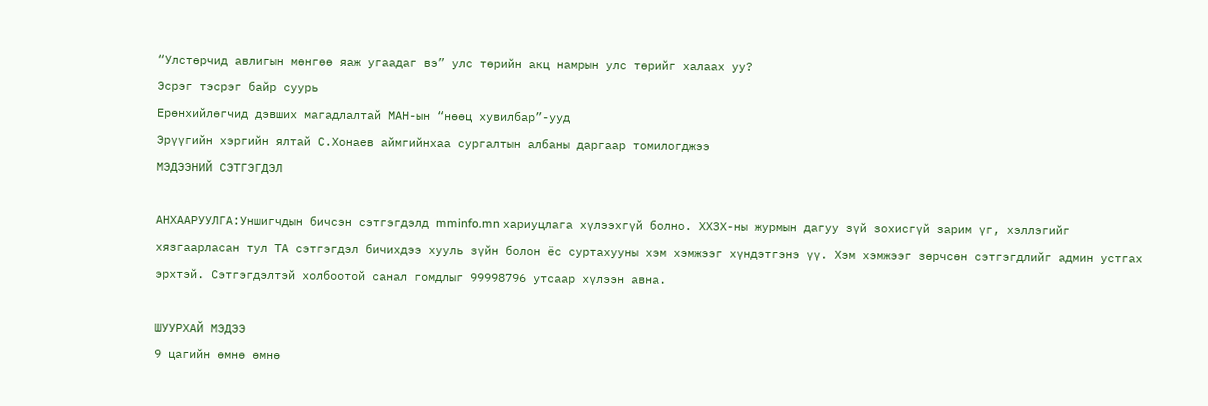“Улстөрчид авлигын мөнгөө яаж угаадаг вэ” улс төрийн акц намрын улс төрийг халаах уу?
Эсрэг тэсрэг байр суурь
Ерөнхийлөгчид дэвших магадлалтай МАН-ын “нөөц хувилбар”-ууд
Эрүүгийн хэргийн ялтай С.Хонаев аймгийнхаа сургалтын албаны даргаар томилогджээ
МЭДЭЭНИЙ СЭТГЭГДЭЛ

АНХААРУУЛГА:Уншигчдын бичсэн сэтгэгдэлд mminfo.mn хариуцлага хүлээхгүй болно. ХХЗХ-ны журмын дагуу зүй зохисгүй зарим үг, хэллэгийг хязгаарласан тул ТА сэтгэгдэл бичихдээ хууль зүйн болон ёс суртахууны хэм хэмжээг хүндэтгэнэ үү. Хэм хэмжээг зөрчсөн сэтгэгдлийг админ устгах эрхтэй. Сэтгэгдэлтэй холбоотой санал гомдлыг 99998796 утсаар хүлээн авна.

ШУУРХАЙ МЭДЭЭ
9 цагийн өмнө өмнө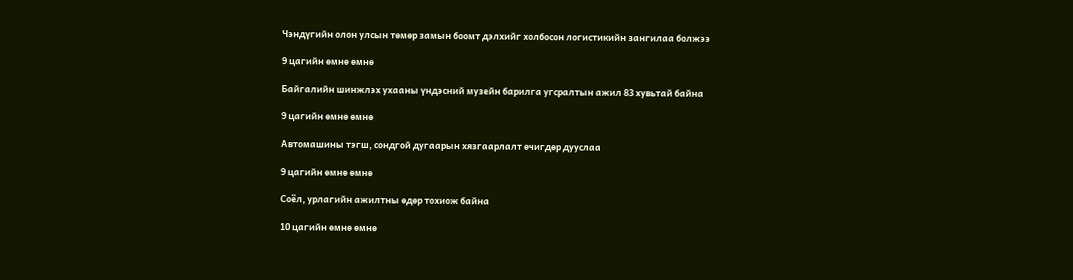Чэндүгийн олон улсын төмөр замын боомт дэлхийг холбосон логистикийн зангилаа болжээ

9 цагийн өмнө өмнө

Байгалийн шинжлэх ухааны үндэсний музейн барилга угсралтын ажил 83 хувьтай байна

9 цагийн өмнө өмнө

Автомашины тэгш, сондгой дугаарын хязгаарлалт өчигдөр дууслаа

9 цагийн өмнө өмнө

Соёл, урлагийн ажилтны өдөр тохиож байна

10 цагийн өмнө өмнө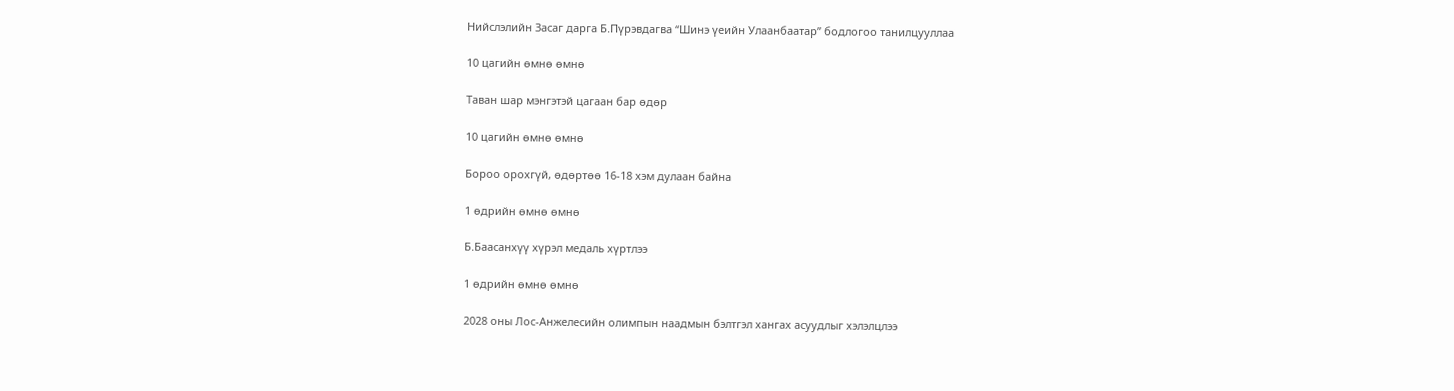Нийслэлийн Засаг дарга Б.Пүрэвдагва “Шинэ үеийн Улаанбаатар” бодлогоо танилцууллаа

10 цагийн өмнө өмнө

Таван шар мэнгэтэй цагаан бар өдөр

10 цагийн өмнө өмнө

Бороо орохгүй, өдөртөө 16-18 хэм дулаан байна

1 өдрийн өмнө өмнө

Б.Баасанхүү хүрэл медаль хүртлээ

1 өдрийн өмнө өмнө

2028 оны Лос-Анжелесийн олимпын наадмын бэлтгэл хангах асуудлыг хэлэлцлээ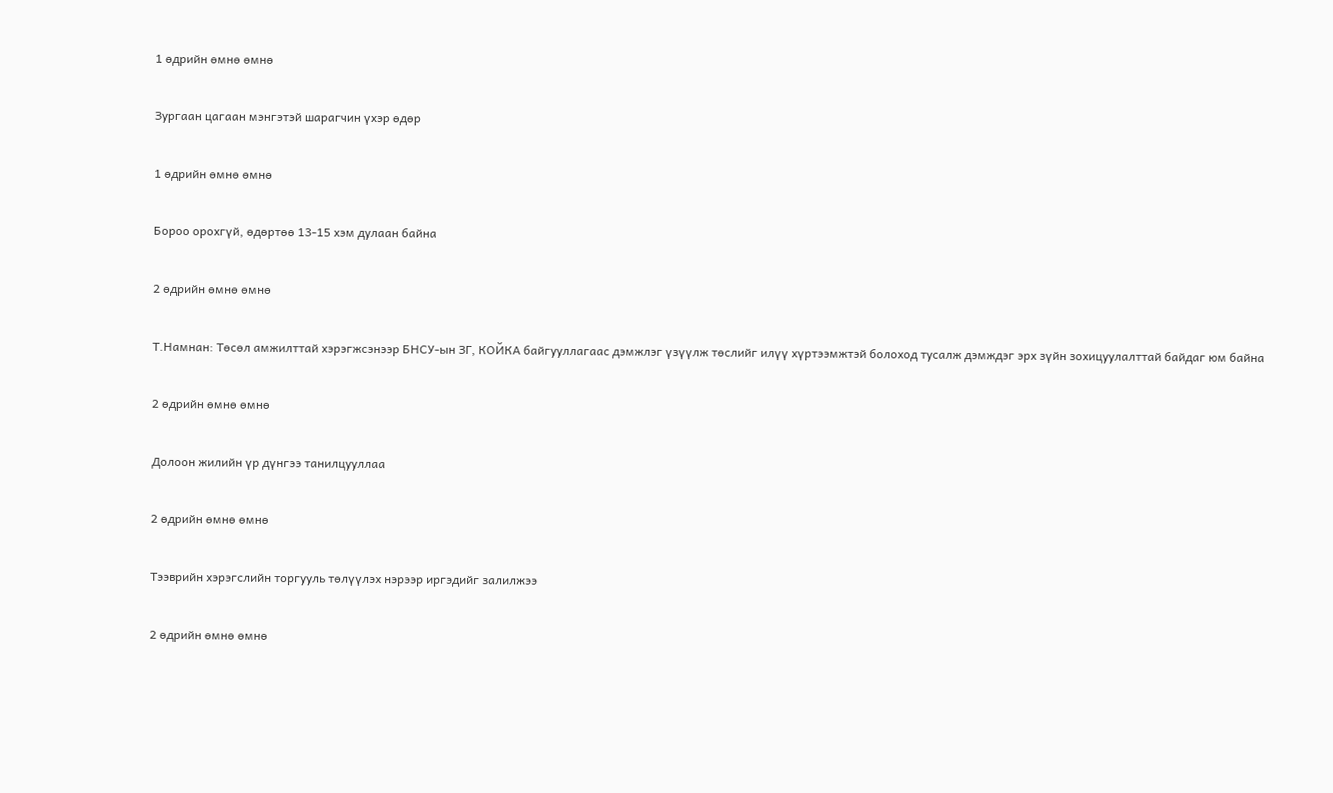1 өдрийн өмнө өмнө

Зургаан цагаан мэнгэтэй шарагчин үхэр өдөр

1 өдрийн өмнө өмнө

Бороо орохгүй, өдөртөө 13-15 хэм дулаан байна

2 өдрийн өмнө өмнө

Т.Намнан: Төсөл амжилттай хэрэгжсэнээр БНСУ-ын ЗГ, КОЙКА байгууллагаас дэмжлэг үзүүлж төслийг илүү хүртээмжтэй болоход тусалж дэмждэг эрх зүйн зохицуулалттай байдаг юм байна

2 өдрийн өмнө өмнө

Долоон жилийн үр дүнгээ танилцууллаа

2 өдрийн өмнө өмнө

Тээврийн хэрэгслийн торгууль төлүүлэх нэрээр иргэдийг залилжээ

2 өдрийн өмнө өмнө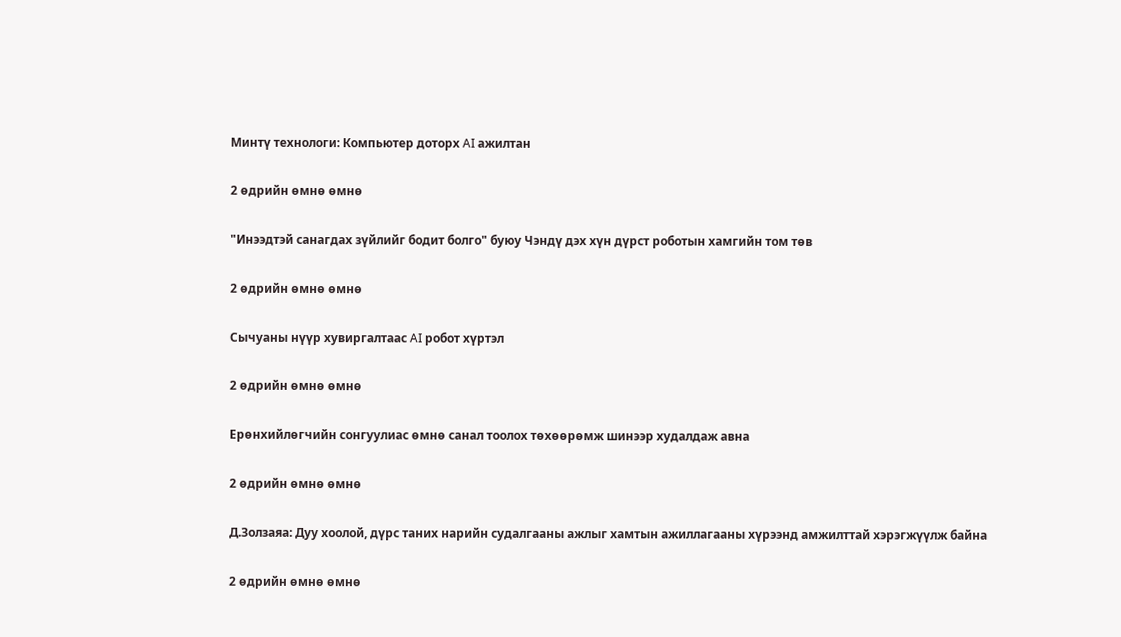Минтү технологи: Компьютер доторх AI ажилтан

2 өдрийн өмнө өмнө

"Инээдтэй санагдах зүйлийг бодит болго" буюу Чэндү дэх хүн дүрст роботын хамгийн том төв

2 өдрийн өмнө өмнө

Сычуаны нүүр хувиргалтаас AI робот хүртэл

2 өдрийн өмнө өмнө

Ерөнхийлөгчийн сонгуулиас өмнө санал тоолох төхөөрөмж шинээр худалдаж авна

2 өдрийн өмнө өмнө

Д.Золзаяа: Дуу хоолой, дүрс таних нарийн судалгааны ажлыг хамтын ажиллагааны хүрээнд амжилттай хэрэгжүүлж байна

2 өдрийн өмнө өмнө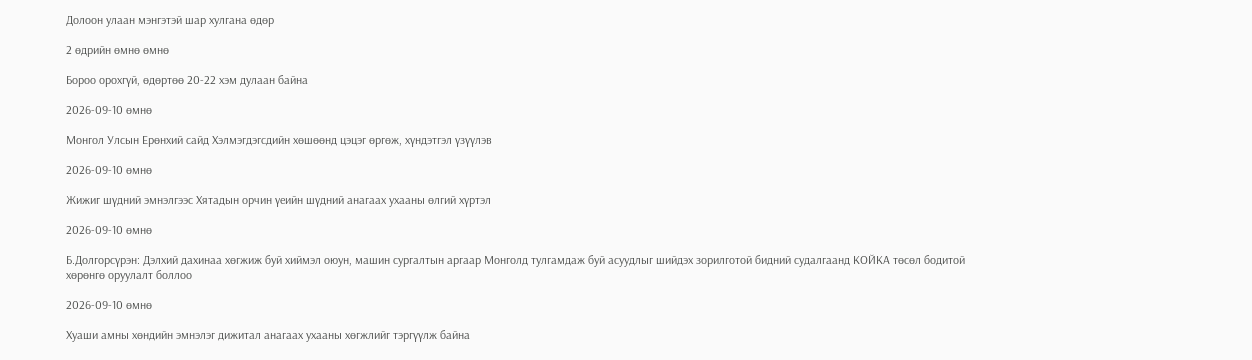Долоон улаан мэнгэтэй шар хулгана өдөр

2 өдрийн өмнө өмнө

Бороо орохгүй, өдөртөө 20-22 хэм дулаан байна

2026-09-10 өмнө

Монгол Улсын Ерөнхий сайд Хэлмэгдэгсдийн хөшөөнд цэцэг өргөж, хүндэтгэл үзүүлэв

2026-09-10 өмнө

Жижиг шүдний эмнэлгээс Хятадын орчин үеийн шүдний анагаах ухааны өлгий хүртэл

2026-09-10 өмнө

Б.Долгорсүрэн: Дэлхий дахинаа хөгжиж буй хиймэл оюун, машин сургалтын аргаар Монголд тулгамдаж буй асуудлыг шийдэх зорилготой бидний судалгаанд КОЙКА төсөл бодитой хөрөнгө оруулалт боллоо

2026-09-10 өмнө

Хуаши амны хөндийн эмнэлэг дижитал анагаах ухааны хөгжлийг тэргүүлж байна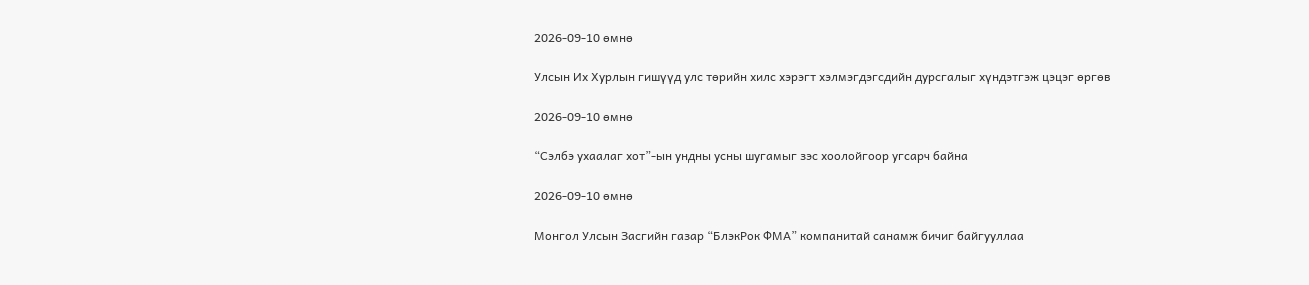2026-09-10 өмнө

Улсын Их Хурлын гишүүд улс төрийн хилс хэрэгт хэлмэгдэгсдийн дурсгалыг хүндэтгэж цэцэг өргөв

2026-09-10 өмнө

“Сэлбэ ухаалаг хот”-ын ундны усны шугамыг зэс хоолойгоор угсарч байна

2026-09-10 өмнө

Монгол Улсын Засгийн газар “БлэкРок ФМА” компанитай санамж бичиг байгууллаа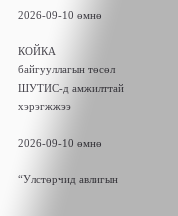2026-09-10 өмнө

КОЙКА байгууллагын төсөл ШУТИС-д амжилттай хэрэгжжээ

2026-09-10 өмнө

“Улстөрчид авлигын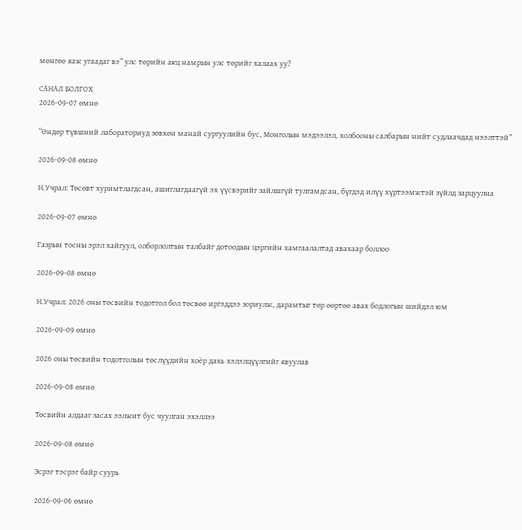мөнгөө яаж угаадаг вэ” улс төрийн акц намрын улс төрийг халаах уу?

САНАЛ БОЛГОХ
2026-09-07 өмнө

“Өндөр түвшний лабораториуд зөвхөн манай сургуулийн бус, Монголын мэдээлэл, холбооны салбарын нийт судлаачдад нээлттэй”

2026-09-08 өмнө

Н.Учрал: Төсөвт хуримтлагдсан, ашиглагдаагүй эх үүсвэрийг зайлшгүй тулгамдсан, бүгдэд илүү хүртээмжтэй зүйлд зарцуулна

2026-09-07 өмнө

Газрын тосны эрэл хайгуул, олборлолтын талбайг дотоодын цэргийн хамгаалалтад авахаар боллоо

2026-09-08 өмнө

Н.Учрал: 2026 оны төсвийн тодотгол бол төсвөө иргэддээ зориулж, дарамтыг төр өөртөө авах бодлогын шийдэл юм

2026-09-09 өмнө

2026 оны төсвийн тодотголын төслүүдийн хоёр дахь хэлэлцүүлгийг явуулав

2026-09-08 өмнө

Төсвийн алдааг засах ээлжит бус чуулган эхэллээ

2026-09-08 өмнө

Эсрэг тэсрэг байр суурь

2026-09-06 өмнө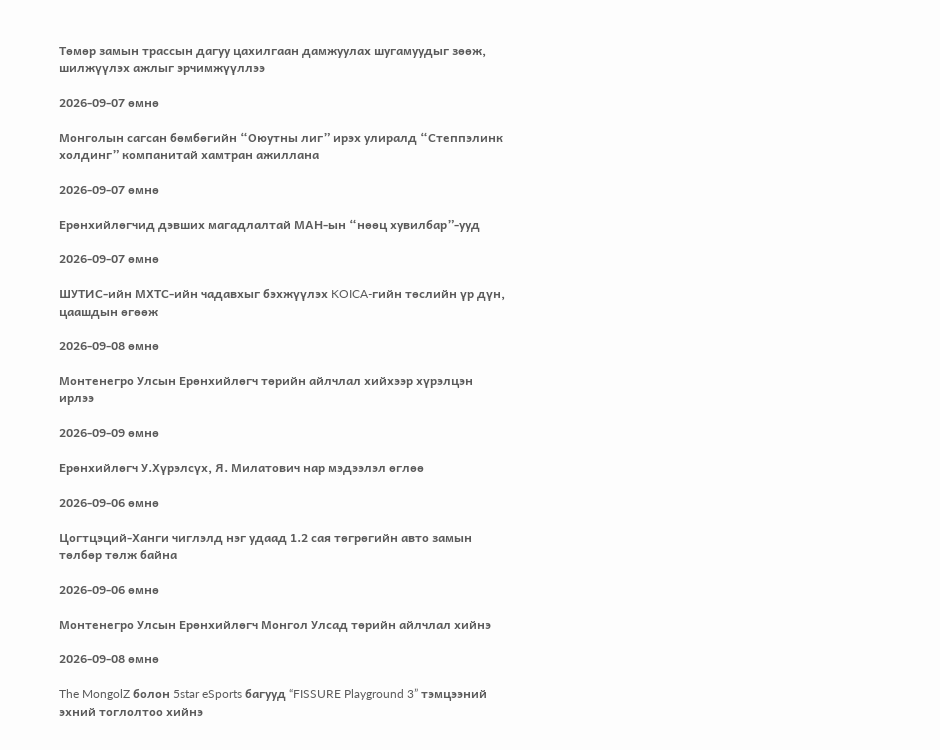Төмөр замын трассын дагуу цахилгаан дамжуулах шугамуудыг зөөж, шилжүүлэх ажлыг эрчимжүүллээ

2026-09-07 өмнө

Монголын сагсан бөмбөгийн “Оюутны лиг” ирэх улиралд “Степпэлинк холдинг” компанитай хамтран ажиллана

2026-09-07 өмнө

Ерөнхийлөгчид дэвших магадлалтай МАН-ын “нөөц хувилбар”-ууд

2026-09-07 өмнө

ШУТИС-ийн МХТС-ийн чадавхыг бэхжүүлэх KOICA-гийн төслийн үр дүн, цаашдын өгөөж

2026-09-08 өмнө

Монтенегро Улсын Ерөнхийлөгч төрийн айлчлал хийхээр хүрэлцэн ирлээ

2026-09-09 өмнө

Ерөнхийлөгч У.Хүрэлсүх, Я. Милатович нар мэдээлэл өглөө

2026-09-06 өмнө

Цогтцэций-Ханги чиглэлд нэг удаад 1.2 сая төгрөгийн авто замын төлбөр төлж байна

2026-09-06 өмнө

Монтенегро Улсын Ерөнхийлөгч Монгол Улсад төрийн айлчлал хийнэ

2026-09-08 өмнө

The MongolZ болон 5star eSports багууд “FISSURE Playground 3” тэмцээний эхний тоглолтоо хийнэ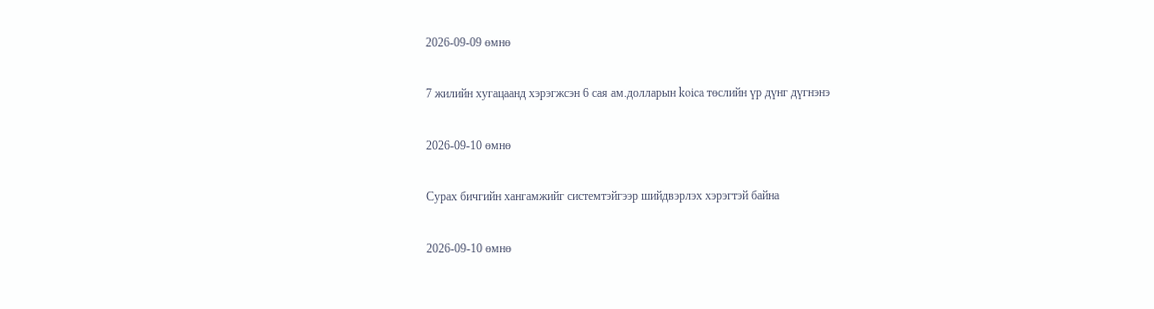2026-09-09 өмнө

7 жилийн хугацаанд хэрэгжсэн 6 сая ам.долларын koica төслийн үр дүнг дүгнэнэ

2026-09-10 өмнө

Сурах бичгийн хангамжийг системтэйгээр шийдвэрлэх хэрэгтэй байна

2026-09-10 өмнө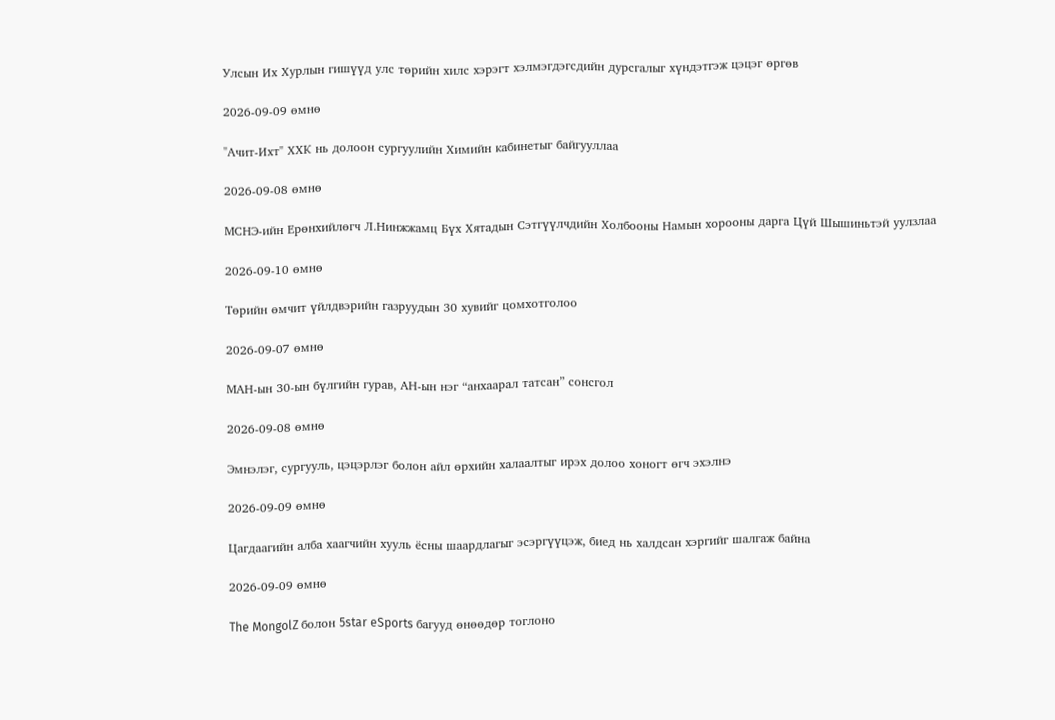Улсын Их Хурлын гишүүд улс төрийн хилс хэрэгт хэлмэгдэгсдийн дурсгалыг хүндэтгэж цэцэг өргөв

2026-09-09 өмнө

"Ачит-Ихт" ХХК нь долоон сургуулийн Химийн кабинетыг байгууллаа

2026-09-08 өмнө

МСНЭ-ийн Ерөнхийлөгч Л.Нинжжамц Бүх Хятадын Сэтгүүлчдийн Холбооны Намын хорооны дарга Цүй Шышиньтэй уулзлаа

2026-09-10 өмнө

Төрийн өмчит үйлдвэрийн газруудын 30 хувийг цомхотголоо

2026-09-07 өмнө

МАН-ын 30-ын бүлгийн гурав, АН-ын нэг “анхаарал татсан” сонсгол

2026-09-08 өмнө

Эмнэлэг, сургууль, цэцэрлэг болон айл өрхийн халаалтыг ирэх долоо хоногт өгч эхэлнэ

2026-09-09 өмнө

Цагдаагийн алба хаагчийн хууль ёсны шаардлагыг эсэргүүцэж, биед нь халдсан хэргийг шалгаж байна

2026-09-09 өмнө

The MongolZ болон 5star eSports багууд өнөөдөр тоглоно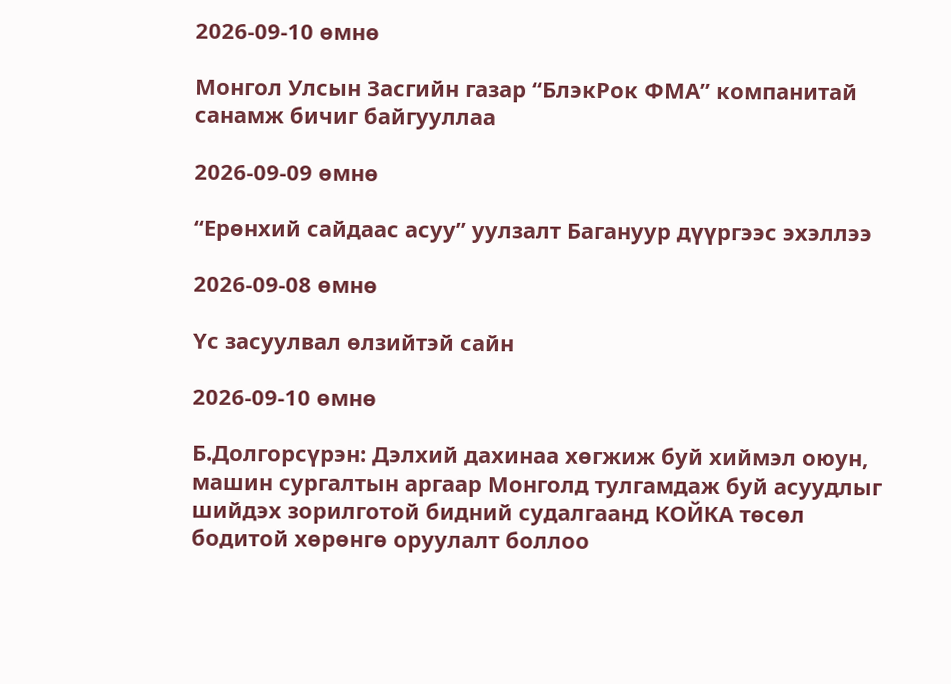2026-09-10 өмнө

Монгол Улсын Засгийн газар “БлэкРок ФМА” компанитай санамж бичиг байгууллаа

2026-09-09 өмнө

“Ерөнхий сайдаас асуу” уулзалт Багануур дүүргээс эхэллээ

2026-09-08 өмнө

Үс засуулвал өлзийтэй сайн

2026-09-10 өмнө

Б.Долгорсүрэн: Дэлхий дахинаа хөгжиж буй хиймэл оюун, машин сургалтын аргаар Монголд тулгамдаж буй асуудлыг шийдэх зорилготой бидний судалгаанд КОЙКА төсөл бодитой хөрөнгө оруулалт боллоо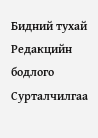Бидний тухай Редакцийн бодлого Сурталчилгаа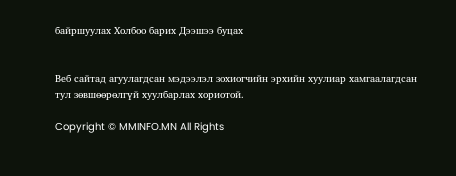байршуулах Холбоо барих Дээшээ буцах


Веб сайтад агуулагдсан мэдээлэл зохиогчийн эрхийн хуулиар хамгаалагдсан тул зөвшөөрөлгүй хуулбарлах хориотой.

Copyright © MMINFO.MN All Rights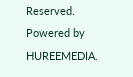Reserved. Powered by HUREEMEDIA.